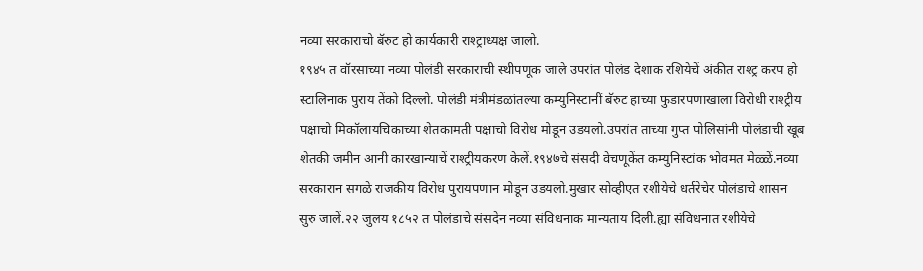नव्या सरकाराचो बॅरुट हो कार्यकारी राश्ट्राध्यक्ष जालो.
१९४५ त वॉरसाच्या नव्या पोलंडी सरकाराची स्थीपणूक जाले उपरांत पोलंड देशाक रशियेचें अंकीत राश्ट्र करप हो स्टालिनाक पुराय तेंको दिल्लो. पोलंडी मंत्रीमंडळांतल्या कम्युनिस्टानीं बॅरुट हाच्या फुडारपणाखाला विरोधी राश्ट्रीय पक्षाचो मिकॉलायचिकाच्या शेतकामती पक्षाचो विरोध मोडून उडयलो.उपरांत ताच्या गुप्त पोलिसांनी पोलंडाची खूब शेतकी जमीन आनी कारखान्याचें राश्ट्रीयकरण केलें.१९४७चे संसदी वेचणूकेंत कम्युनिस्टांक भोवमत मेळ्ळें.नव्या सरकारान सगळे राजकीय विरोध पुरायपणान मोडून उडयलो.मुखार सोव्हीएत रशीयेचे धर्तरेचेर पोलंडाचे शासन सुरु जालें.२२ जुलय १८५२ त पोलंडाचे संसदेन नव्या संविधनाक मान्यताय दिली.ह्या संविधनात रशीयेचे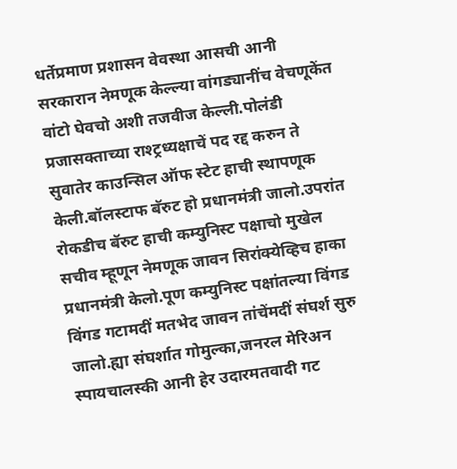धर्तेप्रमाण प्रशासन वेवस्था आसची आनी सरकारान नेमणूक केल्ल्या वांगड्यानींच वेचणूकेंत वांटो घेवचो अशी तजवीज केल्ली.पोलंडी प्रजासक्ताच्या राश्ट्रध्यक्षाचें पद रद्द करुन ते सुवातेर काउन्सिल ऑफ स्टेट हाची स्थापणूक केली.बॉलस्टाफ बॅरुट हो प्रधानमंत्री जालो.उपरांत रोकडीच बॅरुट हाची कम्युनिस्ट पक्षाचो मुखेल सचीव म्हूणून नेमणूक जावन सिरांक्येव्हिच हाका प्रधानमंत्री केलो.पूण कम्युनिस्ट पक्षांतल्या विंगड विंगड गटामदीं मतभेद जावन तांचेंमदीं संघर्श सुरु जालो.ह्या संघर्शात गोमुल्का,जनरल मेरिअन स्पायचालस्की आनी हेर उदारमतवादी गट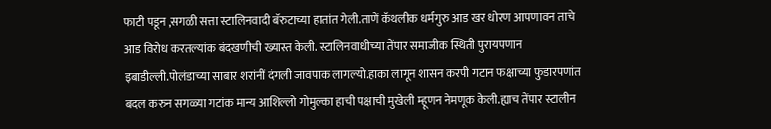फाटी पडून ,सगळी सत्ता स्टालिनवादी बॅरुटाच्या हातांत गेली.ताणें कॅथलीक धर्मगुरु आड खर धोरण आपणावन ताचे आड विरोध करतल्यांक बंदखणीची ख्यास्त केली. स्टालिनवाधीच्या तेंपार समाजीक स्थिती पुरायपणान इबाडील्ली.पोलंडाच्या साबार शरांनीं दंगली जावपाक लागल्यो.हाका लागून शासन करपी गटान फक्षाच्या फुडारपणांत बदल करुन सगळ्या गटांक मान्य आशिल्लो गोमुल्का हाची पक्षाची मुखेली म्हूणन नेमणूक केली.ह्याच तेंपार स्टालीन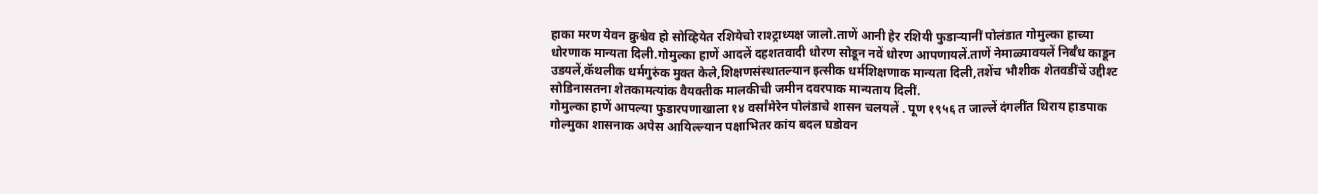हाका मरण येवन क्रुश्चेव हो सोव्हियेत रशियेचो राश्ट्राध्यक्ष जालो.ताणें आनी हेर रशियी फुडाऱ्यानीं पोलंडात गोमुल्का हाच्या धोरणाक मान्यता दिली.गोमुल्का हाणें आदलें दहशतवादी धोरण सोडून नवें धोरण आपणायलें.ताणें नेमाळ्यावयलें निर्बँध काडून उडयलें,कॅथलीक धर्मगुरुंक मुक्त केले,शिक्षणसंस्थातल्यान इत्सीक धर्मशिक्षणाक मान्यता दिली,तशेंच भौशीक शेतवडींचें उद्दीश्ट सोडिनासतना शेतकामत्यांक वैयक्तीक मालकीची जमीन दवरपाक मान्यताय दिलीं.
गोमुल्का हाणें आपल्या फुडारपणाखाला १४ वर्सांमेरेन पोलंडाचे शासन चलयलें . पूण १९५६ त जाल्लें दंगलींत थिराय हाडपाक गोल्मुका शासनाक अपेस आयिल्ल्यान पक्षाभितर कांय बदल घडोवन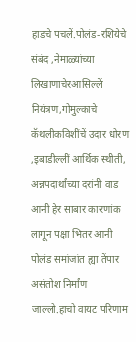हाडचे पचलें.पोलंड-रशियेचे संबंद ,नेमाळ्यांच्या लिखाणाचेरआसिल्लें नियंत्रण,गोमुल्काचे कॅथलीकविशींचें उदार धोरण ,इबाडील्लीं आर्थिक स्थीती, अन्नपदार्थांच्या दरांनी वाड आनी हेर साबार कारणांक लागून पक्षा भितर आनी पोलंड समांजांत ह्या तेंपार असंतोश निर्मांण जाल्लो.हाचो वायट परिणाम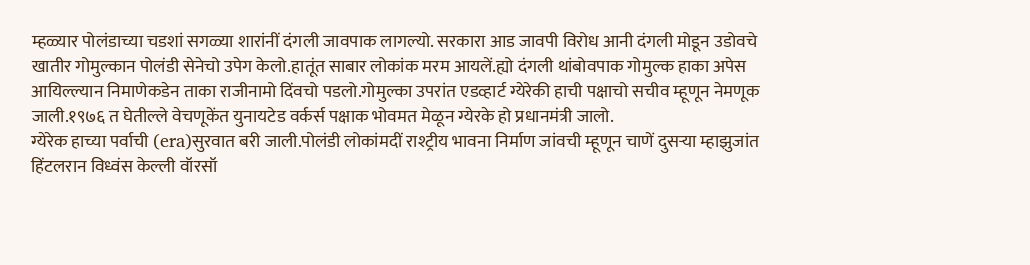म्हळ्यार पोलंडाच्या चडशां सगळ्या शारांनीं दंगली जावपाक लागल्यो. सरकारा आड जावपी विरोध आनी दंगली मोडून उडोवचे खातीर गोमुल्कान पोलंडी सेनेचो उपेग केलो.हातूंत साबार लोकांक मरम आयलें.ह्यो दंगली थांबोवपाक गोमुल्क हाका अपेस आयिल्ल्यान निमाणेकडेन ताका राजीनामो दिंवचो पडलो.गोमुल्का उपरांत एडव्हार्ट ग्येरेकी हाची पक्षाचो सचीव म्हूणून नेमणूक जाली.१९७६ त घेतील्ले वेचणूकेंत युनायटेड वर्कर्स पक्षाक भोवमत मेळून ग्येरके हो प्रधानमंत्री जालो.
ग्येरेक हाच्या पर्वाची (era)सुरवात बरी जाली.पोलंडी लोकांमदीं राश्ट्रीय भावना निर्माण जांवची म्हूणून चाणें दुसऱ्या म्हाझुजांत हिंटलरान विध्वंस केल्ली वॉरसॉ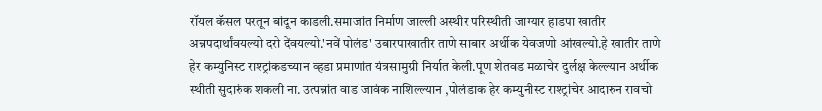रॉयल कॅसल परतून बांदून काडली.समाजांत निर्माण जाल्ली अस्थीर परिस्थीती जाग्यार हाडपा खातीर अन्नपदार्थांवयल्यो दरो देंवयल्यो.'नवें पोलंड' उबारपाखातीर ताणे साबार अर्थीक येवजणो आंखल्यो.हे खातीर ताणे हेर कम्युनिस्ट राश्ट्रांकडच्यान व्हडा प्रमाणांत यंत्रसामुग्री निर्यात केली.पूण शेतवड मळाचेर दुर्लक्ष केल्ल्यान अर्थीक स्थीती सुदारुंक शकली ना. उत्पन्नांत वाड जावंक नाशिल्ल्यान ,पोलंडाक हेर कम्युनीस्ट राश्ट्रांचेर आदारुन रावचो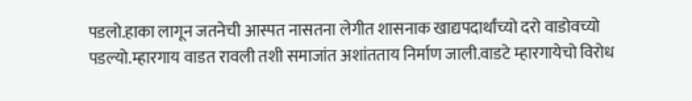पडलो.हाका लागून जतनेची आस्पत नासतना लेगीत शासनाक खाद्यपदार्थांच्यो दरो वाडोवच्यो पडल्यो.म्हारगाय वाडत रावली तशी समाजांत अशांतताय निर्माण जाली.वाडटे म्हारगायेचो विरोध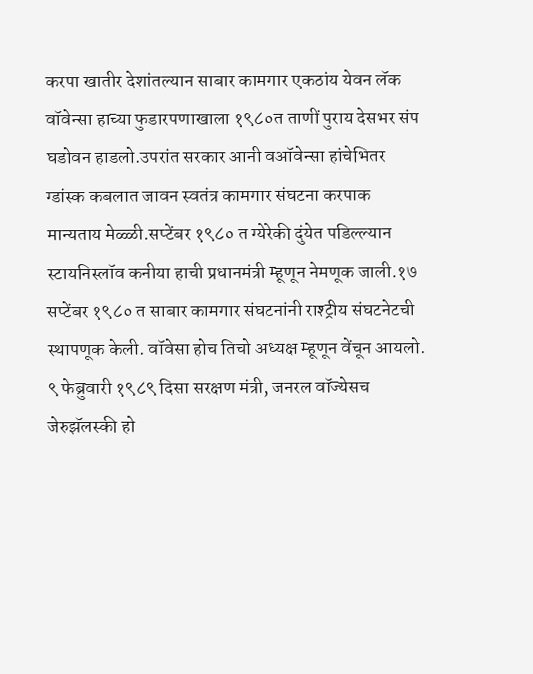करपा खातीर देशांतल्यान साबार कामगार एकठांय येवन लॅक वॉवेन्सा हाच्या फुडारपणाखाला १९८०त ताणीं पुराय देसभर संप घडोवन हाडलो.उपरांत सरकार आनी वऑवेन्सा हांचेभितर ग्डांस्क कबलात जावन स्वतंत्र कामगार संघटना करपाक मान्यताय मेळ्ळी.सप्टेंबर १९८० त ग्येरेकी दुंयेत पडिल्ल्यान स्टायनिस्लॉव कनीया हाची प्रधानमंत्री म्हूणून नेमणूक जाली.१७ सप्टेंबर १९८० त साबार कामगार संघटनांनी राश्ट्रीय संघटनेटची स्थापणूक केली. वॉवेसा होच तिचो अध्यक्ष म्हूणून वेंचून आयलो.
९ फेब्रुवारी १९८९ दिसा सरक्षण मंत्री, जनरल वॉज्येसच जेरुझॅलस्की हो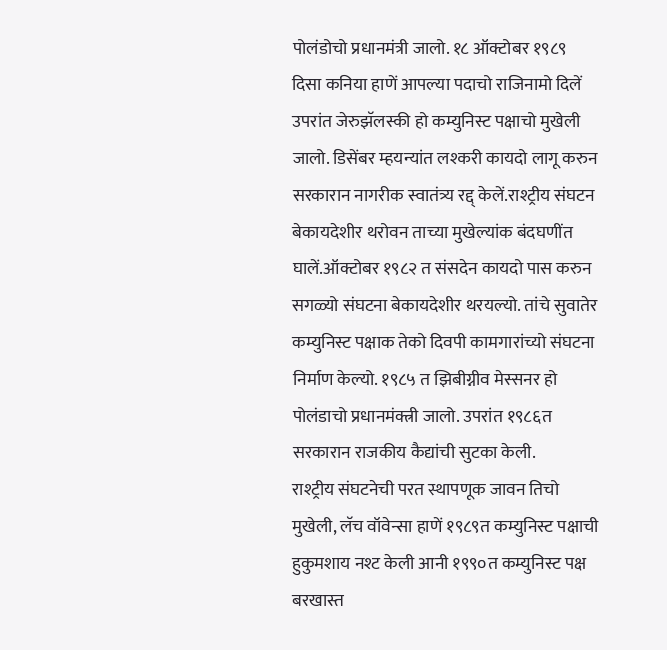पोलंडोचो प्रधानमंत्री जालो. १८ ऑक्टोबर १९८९ दिसा कनिया हाणें आपल्या पदाचो राजिनामो दिलें उपरांत जेरुझॅलस्की हो कम्युनिस्ट पक्षाचो मुखेली जालो. डिसेंबर म्हयन्यांत लश्करी कायदो लागू करुन सरकारान नागरीक स्वातंत्र्य रद्द् केलें.राश्ट्रीय संघटन बेकायदेशीर थरोवन ताच्या मुखेल्यांक बंदघणींत घालें.ऑक्टोबर १९८२ त संसदेन कायदो पास करुन सगळ्यो संघटना बेकायदेशीर थरयल्यो. तांचे सुवातेर कम्युनिस्ट पक्षाक तेको दिवपी कामगारांच्यो संघटना निर्माण केल्यो. १९८५ त झिबीग्नीव मेस्सनर हो पोलंडाचो प्रधानमंक्त्री जालो. उपरांत १९८६त सरकारान राजकीय कैद्यांची सुटका केली.
राश्ट्रीय संघटनेची परत स्थापणूक जावन तिचो मुखेली, लॅच वॉवेन्सा हाणें १९८९त कम्युनिस्ट पक्षाची हुकुमशाय नश्ट केली आनी १९९०त कम्युनिस्ट पक्ष बरखास्त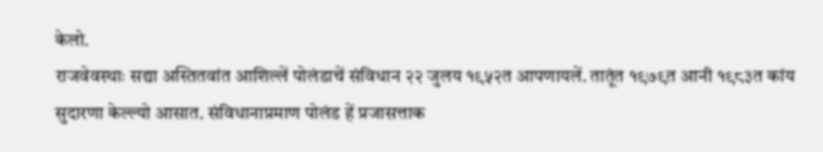केलो.
राजवेवस्थाः सद्या अस्तितवांत आशिल्लें पोलंडाचें संविधान २२ जुलय १९५२त आपणायलें. तातूंत १९७९त आनी १९८३त कांय सुदारणा केल्ल्यो आसात. संविधानाप्रमाण पोलंड हें प्रजासत्ताक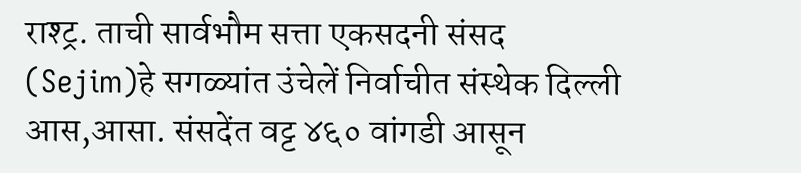राश्ट्र. ताची सार्वभौम सत्ता एकसदनी संसद (Sejim)हे सगळ्यांत उंचेलें निर्वाचीत संस्थेक दिल्ली आस,आसा. संसदेंत वट्ट ४६० वांगडी आसून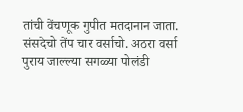तांची वेंचणूक गुपीत मतदानान जाता. संसदेचो तेंप चार वर्साचो. अठरा वर्सा पुराय जाल्ल्या सगळ्या पोलंडी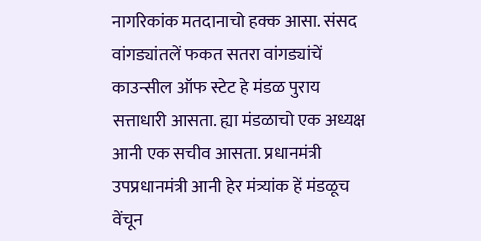नागरिकांक मतदानाचो हक्क आसा. संसद वांगड्यांतलें फकत सतरा वांगड्यांचें काउन्सील ऑफ स्टेट हे मंडळ पुराय सत्ताधारी आसता. ह्या मंडळाचो एक अध्यक्ष आनी एक सचीव आसता. प्रधानमंत्री उपप्रधानमंत्री आनी हेर मंत्र्यांक हें मंडळूच वेंचून